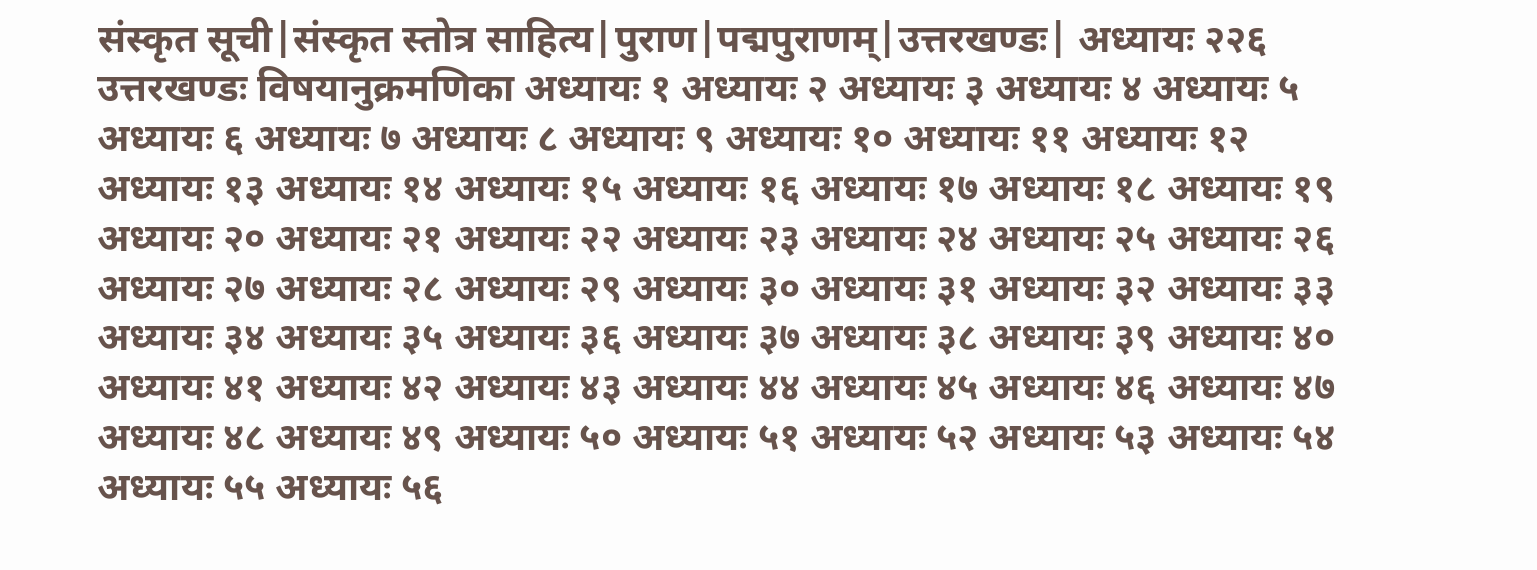संस्कृत सूची|संस्कृत स्तोत्र साहित्य|पुराण|पद्मपुराणम्|उत्तरखण्डः| अध्यायः २२६ उत्तरखण्डः विषयानुक्रमणिका अध्यायः १ अध्यायः २ अध्यायः ३ अध्यायः ४ अध्यायः ५ अध्यायः ६ अध्यायः ७ अध्यायः ८ अध्यायः ९ अध्यायः १० अध्यायः ११ अध्यायः १२ अध्यायः १३ अध्यायः १४ अध्यायः १५ अध्यायः १६ अध्यायः १७ अध्यायः १८ अध्यायः १९ अध्यायः २० अध्यायः २१ अध्यायः २२ अध्यायः २३ अध्यायः २४ अध्यायः २५ अध्यायः २६ अध्यायः २७ अध्यायः २८ अध्यायः २९ अध्यायः ३० अध्यायः ३१ अध्यायः ३२ अध्यायः ३३ अध्यायः ३४ अध्यायः ३५ अध्यायः ३६ अध्यायः ३७ अध्यायः ३८ अध्यायः ३९ अध्यायः ४० अध्यायः ४१ अध्यायः ४२ अध्यायः ४३ अध्यायः ४४ अध्यायः ४५ अध्यायः ४६ अध्यायः ४७ अध्यायः ४८ अध्यायः ४९ अध्यायः ५० अध्यायः ५१ अध्यायः ५२ अध्यायः ५३ अध्यायः ५४ अध्यायः ५५ अध्यायः ५६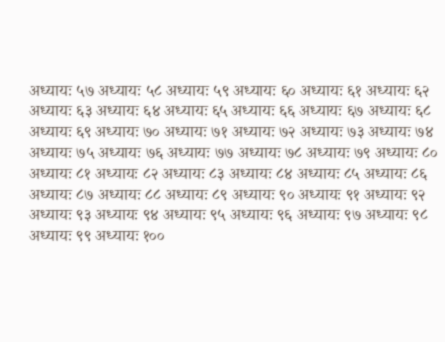अध्यायः ५७ अध्यायः ५८ अध्यायः ५९ अध्यायः ६० अध्यायः ६१ अध्यायः ६२ अध्यायः ६३ अध्यायः ६४ अध्यायः ६५ अध्यायः ६६ अध्यायः ६७ अध्यायः ६८ अध्यायः ६९ अध्यायः ७० अध्यायः ७१ अध्यायः ७२ अध्यायः ७३ अध्यायः ७४ अध्यायः ७५ अध्यायः ७६ अध्यायः ७७ अध्यायः ७८ अध्यायः ७९ अध्यायः ८० अध्यायः ८१ अध्यायः ८२ अध्यायः ८३ अध्यायः ८४ अध्यायः ८५ अध्यायः ८६ अध्यायः ८७ अध्यायः ८८ अध्यायः ८९ अध्यायः ९० अध्यायः ९१ अध्यायः ९२ अध्यायः ९३ अध्यायः ९४ अध्यायः ९५ अध्यायः ९६ अध्यायः ९७ अध्यायः ९८ अध्यायः ९९ अध्यायः १००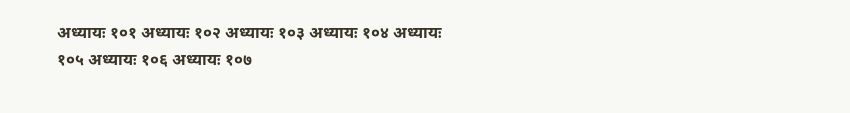अध्यायः १०१ अध्यायः १०२ अध्यायः १०३ अध्यायः १०४ अध्यायः १०५ अध्यायः १०६ अध्यायः १०७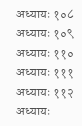अध्यायः १०८ अध्यायः १०९ अध्यायः ११० अध्यायः १११ अध्यायः ११२ अध्यायः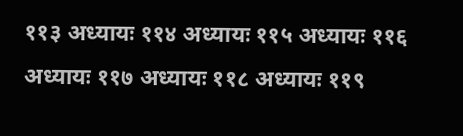११३ अध्यायः ११४ अध्यायः ११५ अध्यायः ११६ अध्यायः ११७ अध्यायः ११८ अध्यायः ११९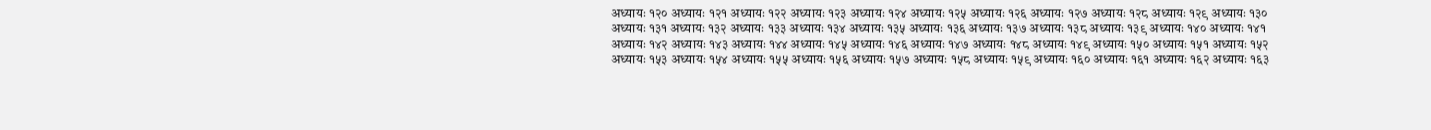अध्यायः १२० अध्यायः १२१ अध्यायः १२२ अध्यायः १२३ अध्यायः १२४ अध्यायः १२५ अध्यायः १२६ अध्यायः १२७ अध्यायः १२८ अध्यायः १२९ अध्यायः १३० अध्यायः १३१ अध्यायः १३२ अध्यायः १३३ अध्यायः १३४ अध्यायः १३५ अध्यायः १३६ अध्यायः १३७ अध्यायः १३८ अध्यायः १३९ अध्यायः १४० अध्यायः १४१ अध्यायः १४२ अध्यायः १४३ अध्यायः १४४ अध्यायः १४५ अध्यायः १४६ अध्यायः १४७ अध्यायः १४८ अध्यायः १४९ अध्यायः १५० अध्यायः १५१ अध्यायः १५२ अध्यायः १५३ अध्यायः १५४ अध्यायः १५५ अध्यायः १५६ अध्यायः १५७ अध्यायः १५८ अध्यायः १५९ अध्यायः १६० अध्यायः १६१ अध्यायः १६२ अध्यायः १६३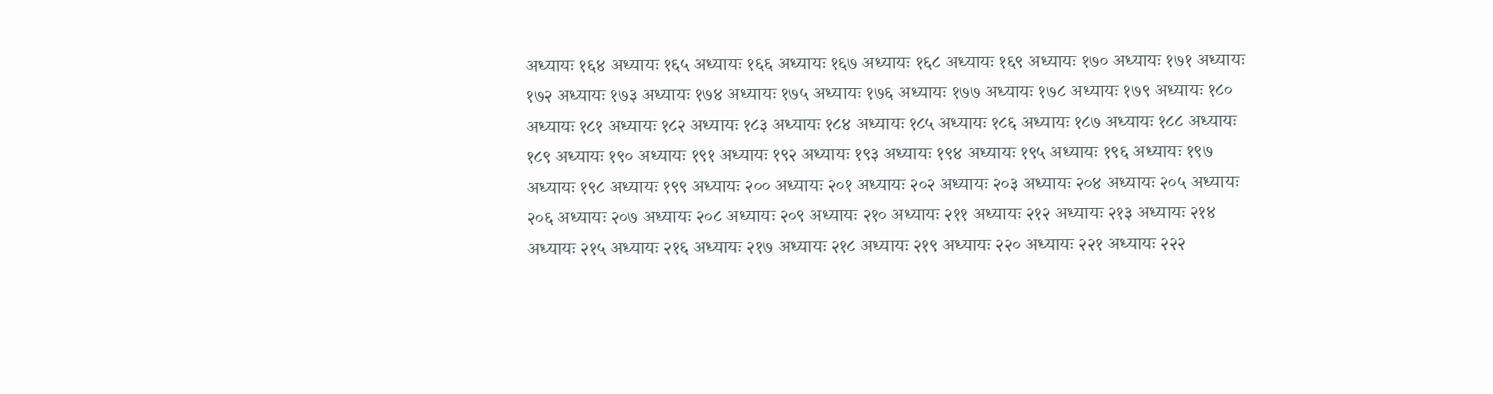अध्यायः १६४ अध्यायः १६५ अध्यायः १६६ अध्यायः १६७ अध्यायः १६८ अध्यायः १६९ अध्यायः १७० अध्यायः १७१ अध्यायः १७२ अध्यायः १७३ अध्यायः १७४ अध्यायः १७५ अध्यायः १७६ अध्यायः १७७ अध्यायः १७८ अध्यायः १७९ अध्यायः १८० अध्यायः १८१ अध्यायः १८२ अध्यायः १८३ अध्यायः १८४ अध्यायः १८५ अध्यायः १८६ अध्यायः १८७ अध्यायः १८८ अध्यायः १८९ अध्यायः १९० अध्यायः १९१ अध्यायः १९२ अध्यायः १९३ अध्यायः १९४ अध्यायः १९५ अध्यायः १९६ अध्यायः १९७ अध्यायः १९८ अध्यायः १९९ अध्यायः २०० अध्यायः २०१ अध्यायः २०२ अध्यायः २०३ अध्यायः २०४ अध्यायः २०५ अध्यायः २०६ अध्यायः २०७ अध्यायः २०८ अध्यायः २०९ अध्यायः २१० अध्यायः २११ अध्यायः २१२ अध्यायः २१३ अध्यायः २१४ अध्यायः २१५ अध्यायः २१६ अध्यायः २१७ अध्यायः २१८ अध्यायः २१९ अध्यायः २२० अध्यायः २२१ अध्यायः २२२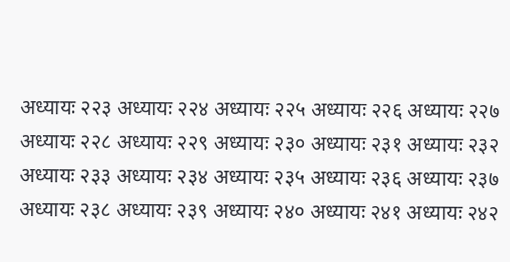अध्यायः २२३ अध्यायः २२४ अध्यायः २२५ अध्यायः २२६ अध्यायः २२७ अध्यायः २२८ अध्यायः २२९ अध्यायः २३० अध्यायः २३१ अध्यायः २३२ अध्यायः २३३ अध्यायः २३४ अध्यायः २३५ अध्यायः २३६ अध्यायः २३७ अध्यायः २३८ अध्यायः २३९ अध्यायः २४० अध्यायः २४१ अध्यायः २४२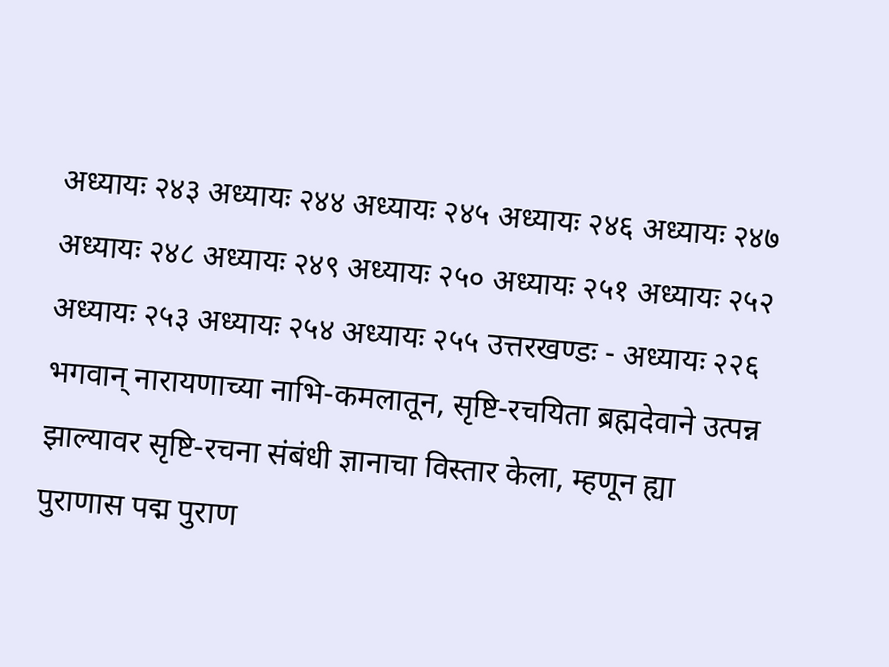अध्यायः २४३ अध्यायः २४४ अध्यायः २४५ अध्यायः २४६ अध्यायः २४७ अध्यायः २४८ अध्यायः २४९ अध्यायः २५० अध्यायः २५१ अध्यायः २५२ अध्यायः २५३ अध्यायः २५४ अध्यायः २५५ उत्तरखण्डः - अध्यायः २२६ भगवान् नारायणाच्या नाभि-कमलातून, सृष्टि-रचयिता ब्रह्मदेवाने उत्पन्न झाल्यावर सृष्टि-रचना संबंधी ज्ञानाचा विस्तार केला, म्हणून ह्या पुराणास पद्म पुराण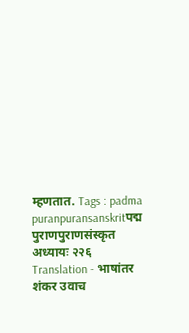म्हणतात. Tags : padma puranpuransanskritपद्म पुराणपुराणसंस्कृत अध्यायः २२६ Translation - भाषांतर शंकर उवाच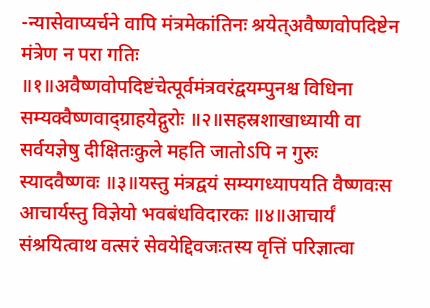-न्यासेवाप्यर्चने वापि मंत्रमेकांतिनः श्रयेत्अवैष्णवोपदिष्टेन मंत्रेण न परा गतिः ॥१॥अवैष्णवोपदिष्टंचेत्पूर्वमंत्रवरंद्वयम्पुनश्च विधिना सम्यक्वैष्णवाद्ग्राहयेद्गुरोः ॥२॥सहस्रशाखाध्यायी वा सर्वयज्ञेषु दीक्षितःकुले महति जातोऽपि न गुरुः स्यादवैष्णवः ॥३॥यस्तु मंत्रद्वयं सम्यगध्यापयति वैष्णवःस आचार्यस्तु विज्ञेयो भवबंधविदारकः ॥४॥आचार्यं संश्रयित्वाथ वत्सरं सेवयेद्दिवजःतस्य वृत्तिं परिज्ञात्वा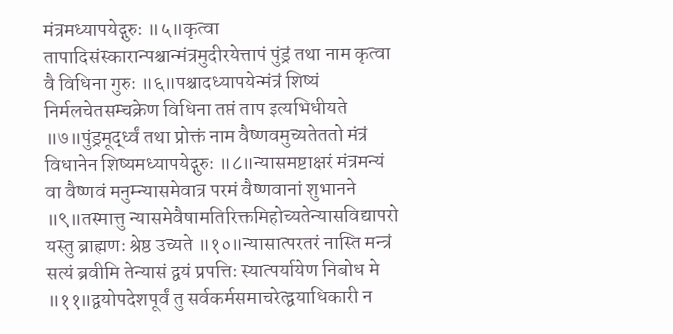मंत्रमध्यापयेद्गुरुः ॥५॥कृत्वा तापादिसंस्कारान्पश्चान्मंत्रमुदीरयेत्तापं पुंड्रं तथा नाम कृत्वा वै विधिना गुरुः ॥६॥पश्चादध्यापयेन्मंत्रं शिष्यं निर्मलचेतसम्चक्रेण विधिना तप्तं ताप इत्यभिधीयते ॥७॥पुंड्रमूर्द्ध्वं तथा प्रोक्तं नाम वैष्णवमुच्यतेततो मंत्रं विधानेन शिष्यमध्यापयेद्गुरुः ॥८॥न्यासमष्टाक्षरं मंत्रमन्यं वा वैष्णवं मनुम्न्यासमेवात्र परमं वैष्णवानां शुभानने ॥९॥तस्मात्तु न्यासमेवैषामतिरिक्तमिहोच्यतेन्यासविद्यापरो यस्तु ब्राह्मणः श्रेष्ठ उच्यते ॥१०॥न्यासात्परतरं नास्ति मन्त्रं सत्यं ब्रवीमि तेन्यासं द्वयं प्रपत्तिः स्यात्पर्यायेण निबोध मे ॥११॥द्वयोपदेशपूर्वं तु सर्वकर्मसमाचरेत्द्वयाधिकारी न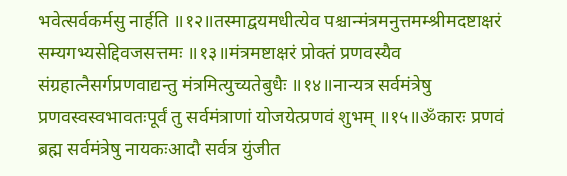भवेत्सर्वकर्मसु नार्हति ॥१२॥तस्माद्वयमधीत्येव पश्चान्मंत्रमनुत्तमम्श्रीमदष्टाक्षरं सम्यगभ्यसेद्दिवजसत्तमः ॥१३॥मंत्रमष्टाक्षरं प्रोक्तं प्रणवस्यैव संग्रहात्नैसर्गप्रणवाद्यन्तु मंत्रमित्युच्यतेबुधैः ॥१४॥नान्यत्र सर्वमंत्रेषु प्रणवस्वस्वभावतःपूर्वं तु सर्वमंत्राणां योजयेत्प्रणवं शुभम् ॥१५॥ॐकारः प्रणवं ब्रह्म सर्वमंत्रेषु नायकःआदौ सर्वत्र युंजीत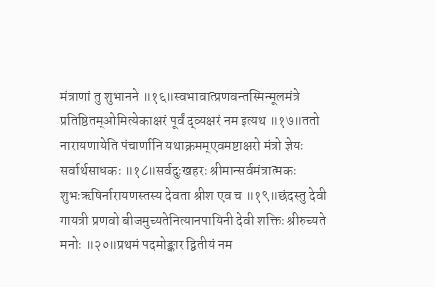मंत्राणां तु शुभानने ॥१६॥स्वभावात्प्रणवन्तस्मिन्मूलमंत्रे प्रतिष्ठितम्ओमित्येकाक्षरं पूर्वं द्व्यक्षरं नम इत्यथ ॥१७॥ततो नारायणायेति पंचार्णानि यथाक्रमम्एवमष्टाक्षरो मंत्रो ज्ञेयः सर्वार्थसाधकः ॥१८॥सर्वदुःखहरः श्रीमान्सर्वमंत्रात्मकः शुभःऋषिर्नारायणस्तस्य देवता श्रीश एव च ॥१९॥छंदस्तु देवी गायत्री प्रणवो बीजमुच्यतेनित्यानपायिनी देवी शक्तिः श्रीरुच्यते मनोः ॥२०॥प्रथमं पदमोङ्कार द्वितीयं नम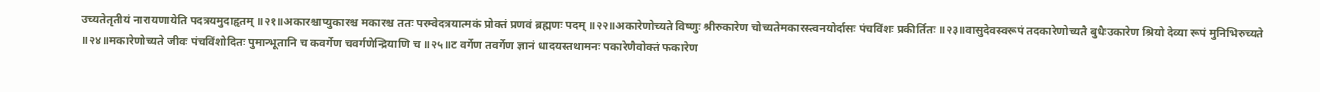उच्यतेतृतीयं नारायणायेति पदत्रयमुदाहृतम् ॥२१॥अकारश्चाप्युकारश्च मकारश्च ततः परम्वेदत्रयात्मकं प्रोक्तं प्रणवं ब्रह्मणः पदम् ॥२२॥अकारेणोच्यते विष्णुः श्रीरुकारेण चोच्यतेमकारस्त्वनयोर्दासः पंचविंशः प्रकीर्तितः ॥२३॥वासुदेवस्वरूपं तदकारेणोच्यतै बुधैःउकारेण श्रियो देव्या रूपं मुनिभिरुच्यते ॥२४॥मकारेणोच्यते जीवः पंचविंशोदितः पुमान्भूतानि च कवर्गेण चवर्गणेन्द्रियाणि च ॥२५॥ट वर्गेण तवर्गेण ज्ञानं धादयस्तथामनः पकारेणैवोक्तं फकारेण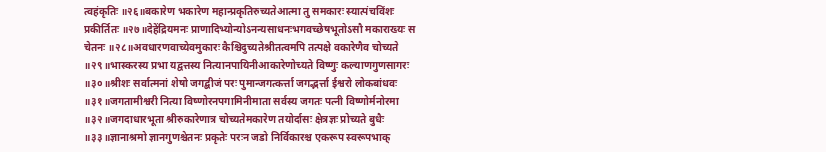त्वहंकृतिः ॥२६॥बकारेण भकारेण महान्प्रकृतिरुच्यतेआत्मा तु समकारः स्यात्पंचविंशः प्रकीर्तितः ॥२७॥देहेंद्रियमनः प्राणादिभ्योन्योऽनन्यसाधनःभगवच्छेषभूतोऽसौ मकाराख्यः स चेतनः ॥२८॥अवधारणवाच्येवमुकारः कैश्चिदुच्यतेश्रीतत्वमपि तत्पक्षे वकारेणैव चोच्यते ॥२९॥भास्करस्य प्रभा यद्वत्तस्य नित्यानपायिनीआकारेणोच्यते विष्णुः कल्याणगुणसागरः ॥३०॥श्रीशः सर्वात्मनां शेषो जगद्बीजं परः पुमान्जगत्कर्त्ता जगद्भर्त्ता ईश्वरो लोकबांधवः ॥३१॥जगतामीश्वरी नित्या विष्णोरनपगामिनीमाता सर्वस्य जगतः पत्नी विष्णोर्मनोरमा ॥३२॥जगदाधारभूता श्रीरुकारेणात्र चोच्यतेमकारेण तयोर्दासः क्षेत्रज्ञः प्रोच्यते बुधैः ॥३३॥ज्ञानाश्रमो ज्ञानगुणश्चेतनः प्रकृतेः परःन जडो निर्विकारश्च एकरूप स्वरूपभाक्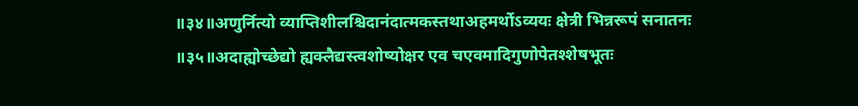॥३४॥अणुर्नित्यो व्याप्तिशीलश्चिदानंदात्मकस्तथाअहमर्थोऽव्ययः क्षेत्री भिन्नरूपं सनातनः ॥३५॥अदाह्योच्छेद्यो ह्यक्लैद्यस्त्वशोष्योक्षर एव चएवमादिगुणोपेतश्शेषभूतः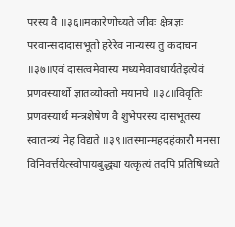परस्य वै ॥३६॥मकारेणोच्यते जीवः क्षेत्रज्ञः परवान्सदादासभूतो हरेरेव नान्यस्य तु कदाचन ॥३७॥एवं दासत्वमेवास्य मध्यमेवावधार्यतेइत्येवं प्रणवस्यार्थो ज्ञातव्योक्तो मयानघे ॥३८॥विवृतिः प्रणवस्यार्थ मन्त्रशेषेण वै शुभेपरस्य दासभूतस्य स्वातन्त्र्यं नेह विद्यते ॥३९॥तस्मान्महदहंकारौ मनसा विनिवर्त्तयेत्स्वोपायबुद्ध्या यत्कृत्यं तदपि प्रतिषिध्यते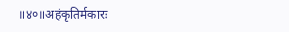॥४०॥अहंकृतिर्मकारः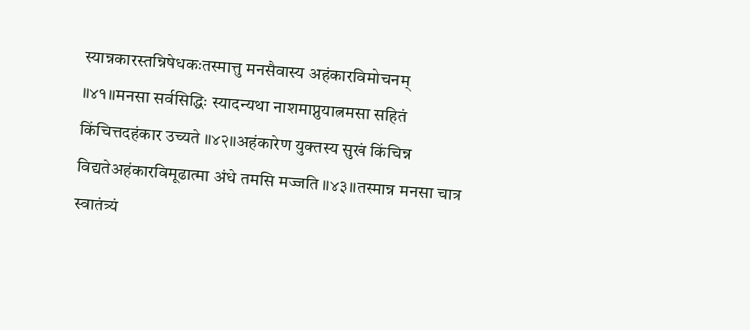स्यान्नकारस्तन्निषेधकःतस्मात्तु मनसैवास्य अहंकारविमोचनम् ॥४१॥मनसा सर्वसिद्धिः स्यादन्यथा नाशमाप्नुयात्नमसा सहितं किंचित्तदहंकार उच्यते ॥४२॥अहंकारेण युक्तस्य सुखं किंचिन्न विद्यतेअहंकारविमूढात्मा अंधे तमसि मज्जति ॥४३॥तस्मान्न मनसा चात्र स्वातंत्र्यं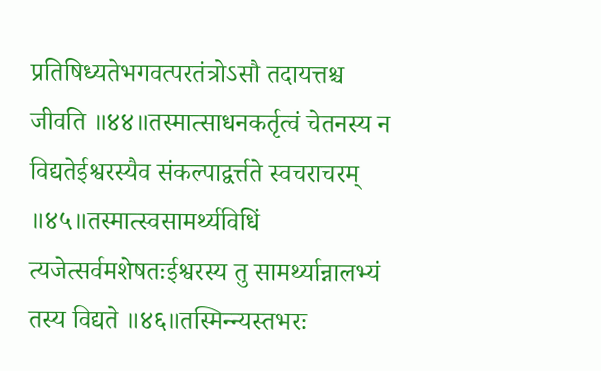प्रतिषिध्यतेभगवत्परतंत्रोऽसौ तदायत्तश्च जीवति ॥४४॥तस्मात्साधनकर्तृत्वं चेतनस्य न विद्यतेईश्वरस्यैव संकल्पाद्वर्त्तते स्वचराचरम् ॥४५॥तस्मात्स्वसामर्थ्यविधिं त्यजेत्सर्वमशेषतःईश्वरस्य तु सामर्थ्यान्नालभ्यं तस्य विद्यते ॥४६॥तस्मिन्न्यस्तभरः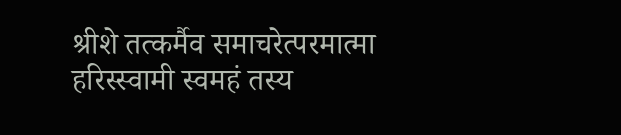श्रीशे तत्कर्मैव समाचरेत्परमात्मा हरिस्स्वामी स्वमहं तस्य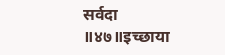सर्वदा ॥४७॥इच्छाया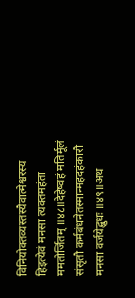विनियोक्तव्यस्तस्यैवात्मेश्वरस्य हिइत्येवं मनसा त्यक्तमहंता ममतोर्जितम् ॥४८॥देहेष्वहं मतिर्मूलं संसृतौ कर्मबंधनेतस्मान्महदहंकारौ मनसा वर्जयेद्बुधः ॥४९॥अथ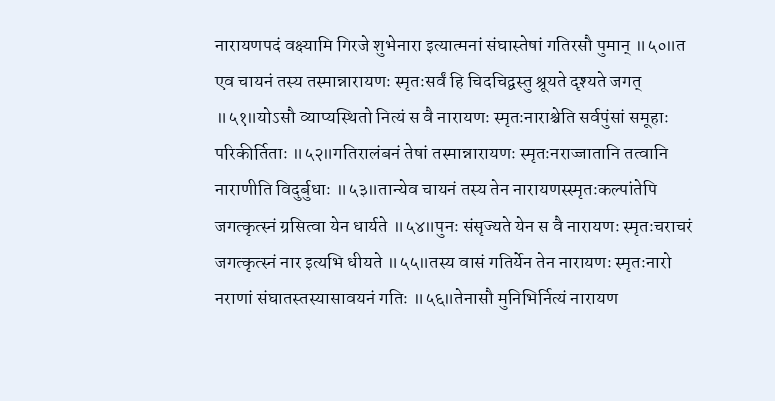नारायणपदं वक्ष्यामि गिरजे शुभेनारा इत्यात्मनां संघास्तेषां गतिरसौ पुमान् ॥५०॥त एव चायनं तस्य तस्मान्नारायणः स्मृतःसर्वं हि चिदचिद्वस्तु श्रूयते दृश्यते जगत् ॥५१॥योऽसौ व्याप्यस्थितो नित्यं स वै नारायणः स्मृतःनाराश्चेति सर्वपुंसां समूहाः परिकीर्तिताः ॥५२॥गतिरालंबनं तेषां तस्मान्नारायणः स्मृतःनराज्जातानि तत्वानि नाराणीति विदुर्बुधाः ॥५३॥तान्येव चायनं तस्य तेन नारायणस्स्मृतःकल्पांतेपि जगत्कृत्स्नं ग्रसित्वा येन धार्यते ॥५४॥पुनः संसृज्यते येन स वै नारायणः स्मृतःचराचरं जगत्कृत्स्नं नार इत्यभि धीयते ॥५५॥तस्य वासं गतिर्येन तेन नारायणः स्मृतःनारो नराणां संघातस्तस्यासावयनं गतिः ॥५६॥तेनासौ मुनिभिर्नित्यं नारायण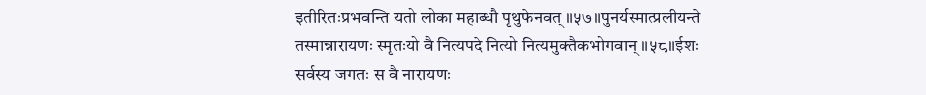इतीरितःप्रभवन्ति यतो लोका महाब्धौ पृथुफेनवत् ॥५७॥पुनर्यस्मात्प्रलीयन्ते तस्मान्नारायणः स्मृतःयो वै नित्यपदे नित्यो नित्यमुक्तैकभोगवान् ॥५८॥ईशः सर्वस्य जगतः स वै नारायणः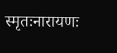स्मृतःनारायणः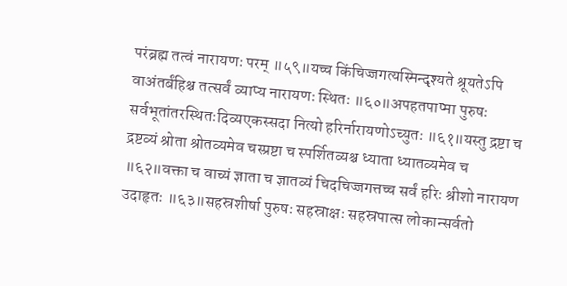परंब्रह्म तत्वं नारायणः परम् ॥५९॥यच्च किंचिज्जगत्यस्मिन्दृश्यते श्रूयतेऽपि वाअंतर्बंहिश्च तत्सर्वं व्याप्य नारायणः स्थितः ॥६०॥अपहतपाप्मा पुरुषः सर्वभूतांतरस्थितःदिव्यएकस्सदा नित्यो हरिर्नारायणोऽच्युतः ॥६१॥यस्तु द्रष्टा च द्रष्टव्यं श्रोता श्रोतव्यमेव चस्प्रष्टा च स्पर्शितव्यश्च ध्याता ध्यातव्यमेव च ॥६२॥वक्ता च वाच्यं ज्ञाता च ज्ञातव्यं चिदचिज्जगत्तच्च सर्वं हरिः श्रीशो नारायण उदाहृतः ॥६३॥सहस्रशीर्षा पुरुषः सहस्राक्षः सहस्रपात्स लोकान्सर्वतो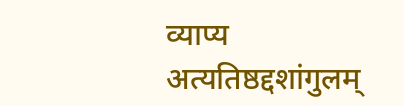व्याप्य अत्यतिष्ठद्दशांगुलम्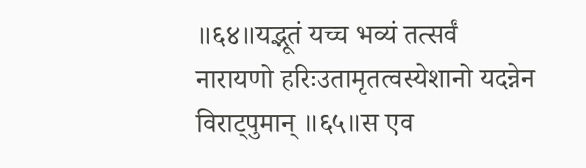॥६४॥यद्भूतं यच्च भव्यं तत्सर्वं नारायणो हरिःउतामृतत्वस्येशानो यदन्नेन विराट्पुमान् ॥६५॥स एव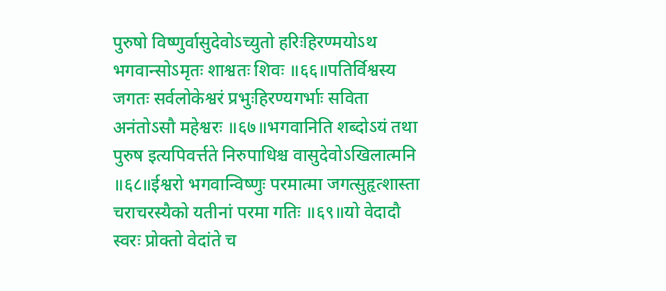पुरुषो विष्णुर्वासुदेवोऽच्युतो हरिःहिरण्मयोऽथ भगवान्सोऽमृतः शाश्वतः शिवः ॥६६॥पतिर्विश्वस्य जगतः सर्वलोकेश्वरं प्रभुःहिरण्यगर्भाः सविता अनंतोऽसौ महेश्वरः ॥६७॥भगवानिति शब्दोऽयं तथा पुरुष इत्यपिवर्त्तते निरुपाधिश्च वासुदेवोऽखिलात्मनि ॥६८॥ईश्वरो भगवान्विष्णुः परमात्मा जगत्सुहृत्शास्ता चराचरस्यैको यतीनां परमा गतिः ॥६९॥यो वेदादौ स्वरः प्रोक्तो वेदांते च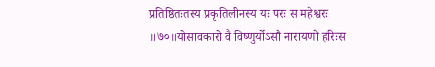प्रतिष्ठितःतस्य प्रकृतिलीनस्य यः परः स महेश्वरः ॥७०॥योसावकारो वै विष्णुर्योऽसौ नारायणो हरिःस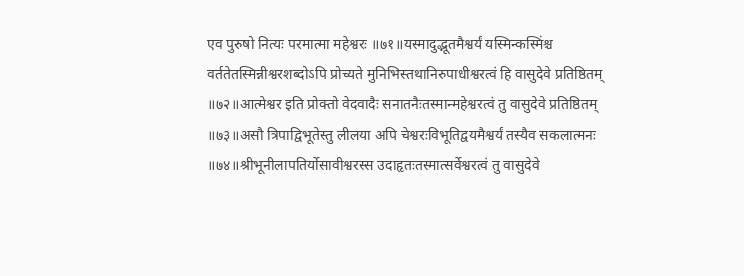एव पुरुषो नित्यः परमात्मा महेश्वरः ॥७१॥यस्मादुद्भूतमैश्वर्यं यस्मिन्कस्मिंश्च वर्ततेतस्मिन्नीश्वरशब्दोऽपि प्रोच्यते मुनिभिस्तथानिरुपाधीश्वरत्वं हि वासुदेवे प्रतिष्ठितम् ॥७२॥आत्मेश्वर इति प्रोक्तो वेदवादैः सनातनैःतस्मान्महेश्वरत्वं तु वासुदेवे प्रतिष्ठितम् ॥७३॥असौ त्रिपाद्विभूतेस्तु लीलया अपि चेश्वरःविभूतिद्वयमैश्वर्यं तस्यैव सकलात्मनः ॥७४॥श्रीभूनीलापतिर्योसावीश्वरस्स उदाहृतःतस्मात्सर्वेश्वरत्वं तु वासुदेवे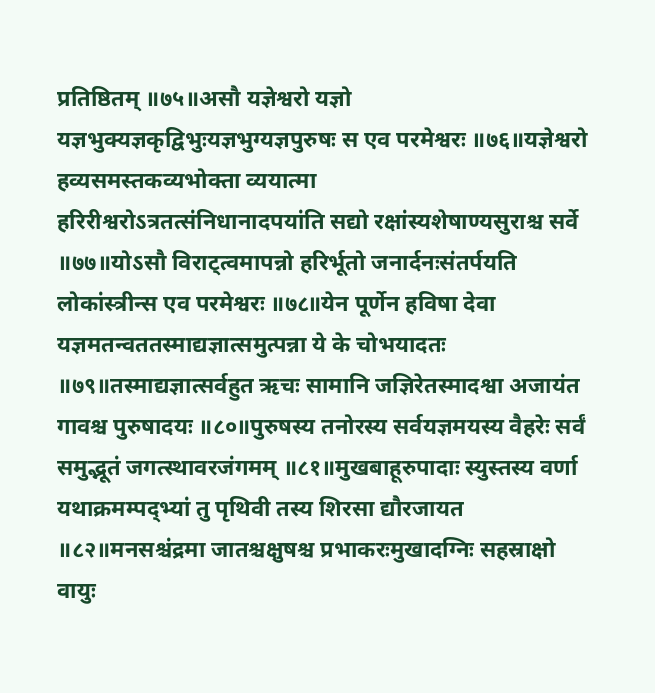प्रतिष्ठितम् ॥७५॥असौ यज्ञेश्वरो यज्ञो यज्ञभुक्यज्ञकृद्विभुःयज्ञभुग्यज्ञपुरुषः स एव परमेश्वरः ॥७६॥यज्ञेश्वरो हव्यसमस्तकव्यभोक्ता व्ययात्मा हरिरीश्वरोऽत्रतत्संनिधानादपयांति सद्यो रक्षांस्यशेषाण्यसुराश्च सर्वे ॥७७॥योऽसौ विराट्त्वमापन्नो हरिर्भूतो जनार्दनःसंतर्पयति लोकांस्त्रीन्स एव परमेश्वरः ॥७८॥येन पूर्णेन हविषा देवा यज्ञमतन्वततस्माद्यज्ञात्समुत्पन्ना ये के चोभयादतः ॥७९॥तस्माद्यज्ञात्सर्वहुत ऋचः सामानि जज्ञिरेतस्मादश्वा अजायंत गावश्च पुरुषादयः ॥८०॥पुरुषस्य तनोरस्य सर्वयज्ञमयस्य वैहरेः सर्वं समुद्भूतं जगत्स्थावरजंगमम् ॥८१॥मुखबाहूरुपादाः स्युस्तस्य वर्णा यथाक्रमम्पद्भ्यां तु पृथिवी तस्य शिरसा द्यौरजायत ॥८२॥मनसश्चंद्रमा जातश्चक्षुषश्च प्रभाकरःमुखादग्निः सहस्राक्षो वायुः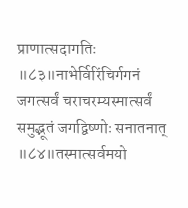प्राणात्सदागतिः ॥८३॥नाभेर्विरिंचिर्गगनं जगत्सर्वं चराचरम्यस्मात्सर्वं समुद्भूतं जगद्विष्णोः सनातनात् ॥८४॥तस्मात्सर्वमयो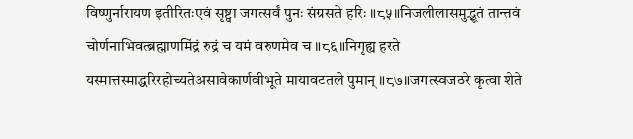विष्णुर्नारायण इतीरितःएवं सृष्ट्वा जगत्सर्वं पुनः संग्रसते हरिः ॥८५॥निजलीलासमुद्भूतं तान्तवं चोर्णनाभिवत्ब्रह्माणमिंद्रं रुद्रं च यमं वरुणमेव च ॥८६॥निगृह्य हरते यस्मात्तस्माद्धरिरहोच्यतेअसावेकार्णवीभूते मायावटतले पुमान् ॥८७॥जगत्स्वजठरे कृत्वा शेते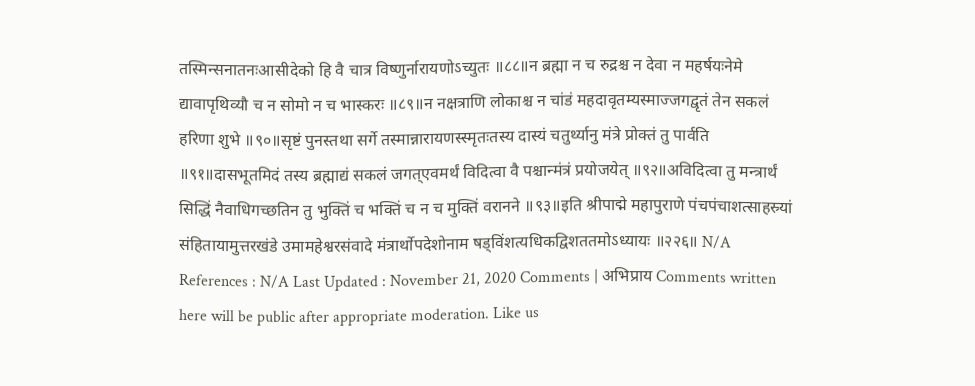तस्मिन्सनातनःआसीदेको हि वै चात्र विष्णुर्नारायणोऽच्युतः ॥८८॥न ब्रह्मा न च रुद्रश्च न देवा न महर्षयःनेमे द्यावापृथिव्यौ च न सोमो न च भास्करः ॥८९॥न नक्षत्राणि लोकाश्च न चांडं महदावृतम्यस्माज्जगद्वृतं तेन सकलं हरिणा शुभे ॥९०॥सृष्टं पुनस्तथा सर्गे तस्मान्नारायणस्स्मृतःतस्य दास्यं चतुर्थ्यानु मंत्रे प्रोक्तं तु पार्वति ॥९१॥दासभूतमिदं तस्य ब्रह्माद्यं सकलं जगत्एवमर्थं विदित्वा वै पश्चान्मंत्रं प्रयोजयेत् ॥९२॥अविदित्वा तु मन्त्रार्थं सिद्धिं नैवाधिगच्छतिन तु भुक्तिं च भक्तिं च न च मुक्तिं वरानने ॥९३॥इति श्रीपाद्मे महापुराणे पंचपंचाशत्साहस्र्यां संहितायामुत्तरखंडे उमामहेश्वरसंवादे मंत्रार्थोपदेशोनाम षड्विंशत्यधिकद्विशततमोऽध्यायः ॥२२६॥ N/A References : N/A Last Updated : November 21, 2020 Comments | अभिप्राय Comments written here will be public after appropriate moderation. Like us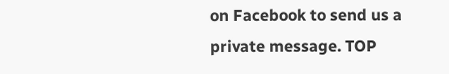on Facebook to send us a private message. TOP